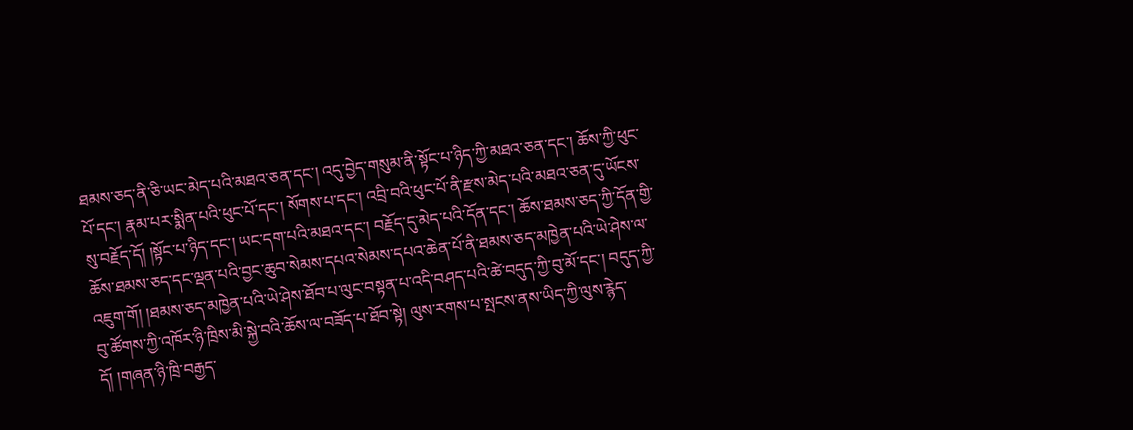ཐམས་ཅད་ནི་ཅི་ཡང་མེད་པའི་མཐའ་ཅན་དང་། འདུ་བྱེད་གསུམ་ནི་སྟོང་པ་ཉིད་ཀྱི་མཐའ་ཅན་དང་། ཆོས་ཀྱི་ཕུང་པོ་དང་། རྣམ་པར་སྨིན་པའི་ཕུང་པོ་དང་། སོགས་པ་དང་། འབྲི་བའི་ཕུང་པོ་ནི་རྫས་མེད་པའི་མཐའ་ཅན་དུ་ཡོངས་སུ་བརྗོད་དོ། །སྟོང་པ་ཉིད་དང་། ཡང་དག་པའི་མཐའ་དང་། བརྗོད་དུ་མེད་པའི་དོན་དང་། ཆོས་ཐམས་ཅད་ཀྱི་དོན་གྱི་ཆོས་ཐམས་ཅད་དང་ལྡན་པའི་བྱང་ཆུབ་སེམས་དཔའ་སེམས་དཔའ་ཆེན་པོ་ནི་ཐམས་ཅད་མཁྱེན་པའི་ཡེ་ཤེས་ལ་འཇུག་གོ། །ཐམས་ཅད་མཁྱེན་པའི་ཡེ་ཤེས་ཐོབ་པ་ལུང་བསྟན་པ་འདི་བཤད་པའི་ཚེ་བདུད་ཀྱི་བུ་མོ་དང་། བདུད་ཀྱི་བུ་ཚོགས་ཀྱི་འཁོར་ཉི་ཁྲིས་མི་སྐྱེ་བའི་ཆོས་ལ་བཟོད་པ་ཐོབ་སྟེ། ལུས་རགས་པ་སྤངས་ནས་ཡིད་ཀྱི་ལུས་རྙེད་དོ། །གཞན་ཉི་ཁྲི་བརྒྱད་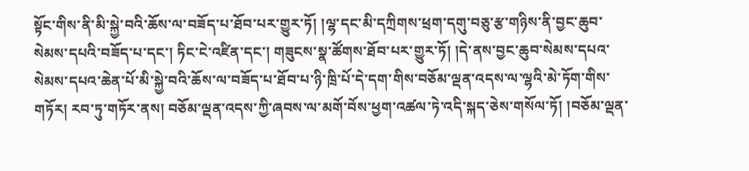སྟོང་གིས་ནི་མི་སྐྱེ་བའི་ཆོས་ལ་བཟོད་པ་ཐོབ་པར་གྱུར་ཏོ། །ལྷ་དང་མི་དཀྲིགས་ཕྲག་དགུ་བཅུ་རྩ་གཉིས་ནི་བྱང་ཆུབ་སེམས་དཔའི་བཟོད་པ་དང་། ཏིང་ངེ་འཛིན་དང་། གཟུངས་སྣ་ཚོགས་ཐོབ་པར་གྱུར་ཏོ། །དེ་ནས་བྱང་ཆུབ་སེམས་དཔའ་སེམས་དཔའ་ཆེན་པོ་མི་སྐྱེ་བའི་ཆོས་ལ་བཟོད་པ་ཐོབ་པ་ཉི་ཁྲི་པོ་དེ་དག་གིས་བཅོམ་ལྡན་འདས་ལ་ལྷའི་མེ་ཏོག་གིས་གཏོར། རབ་ཏུ་གཏོར་ནས། བཅོམ་ལྡན་འདས་ཀྱི་ཞབས་ལ་མགོ་བོས་ཕྱག་འཚལ་ཏེ་འདི་སྐད་ཅེས་གསོལ་ཏོ། །བཅོམ་ལྡན་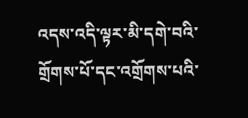འདས་འདི་ལྟར་མི་དགེ་བའི་གྲོགས་པོ་དང་འགྲོགས་པའི་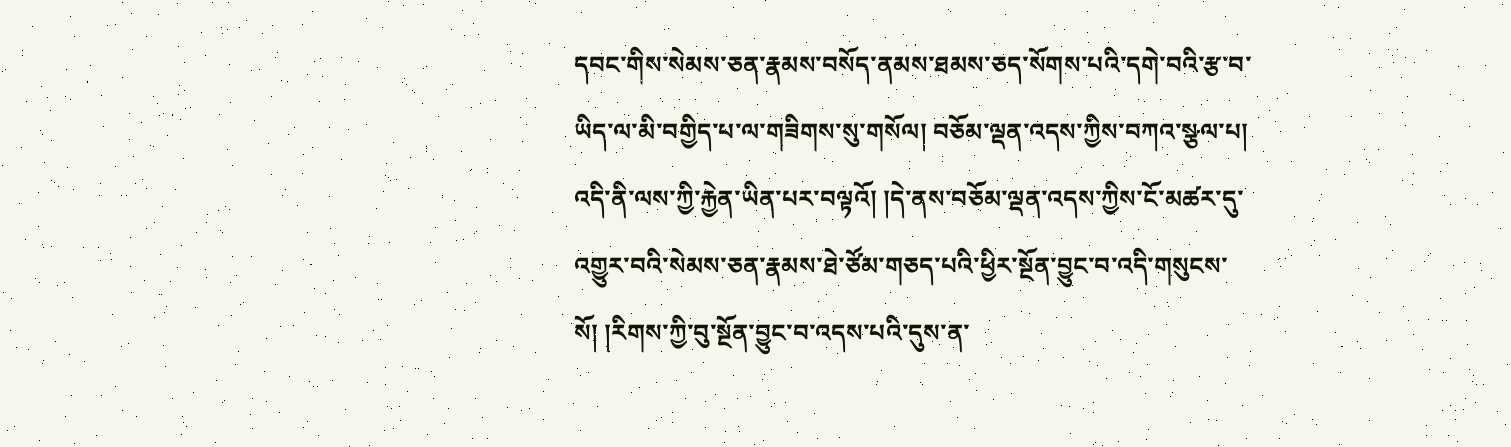དབང་གིས་སེམས་ཅན་རྣམས་བསོད་ནམས་ཐམས་ཅད་སོགས་པའི་དགེ་བའི་རྩ་བ་ཡིད་ལ་མི་བགྱིད་པ་ལ་གཟིགས་སུ་གསོལ། བཅོམ་ལྡན་འདས་ཀྱིས་བཀའ་སྩལ་པ། འདི་ནི་ལས་ཀྱི་རྐྱེན་ཡིན་པར་བལྟའོ། །དེ་ནས་བཅོམ་ལྡན་འདས་ཀྱིས་ངོ་མཚར་དུ་འགྱུར་བའི་སེམས་ཅན་རྣམས་ཐེ་ཙོམ་གཅད་པའི་ཕྱིར་སྔོན་བྱུང་བ་འདི་གསུངས་སོ། །རིགས་ཀྱི་བུ་སྔོན་བྱུང་བ་འདས་པའི་དུས་ན་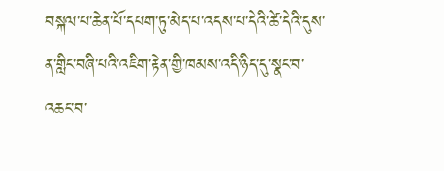བསྐལ་པ་ཆེན་པོ་དཔག་ཏུ་མེད་པ་འདས་པ་དེའི་ཚེ་དེའི་དུས་ན་གླིང་བཞི་པའི་འཇིག་རྟེན་གྱི་ཁམས་འདི་ཉིད་དུ་སྣང་བ་འཆང་བ་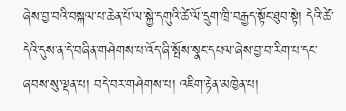ཞེས་བྱ་བའི་བསྐལ་པ་ཆེན་པོ་ལ་སྐྱེ་དགུའི་ཚེ་ལོ་དྲུག་ཁྲི་བརྒྱད་སྟོང་ཐུབ་སྟེ། དེའི་ཚེ་དེའི་དུས་ན་དེ་བཞིན་གཤེགས་པ་འོད་ཞི་སྤོས་སྣང་དཔལ་ཞེས་བྱ་བ་རིག་པ་དང་ཞབས་སུ་ལྡན་པ། བདེ་བར་གཤེགས་པ། འཇིག་རྟེན་མཁྱེན་པ།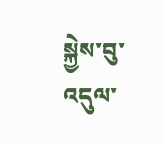སྐྱེས་བུ་འདུལ་